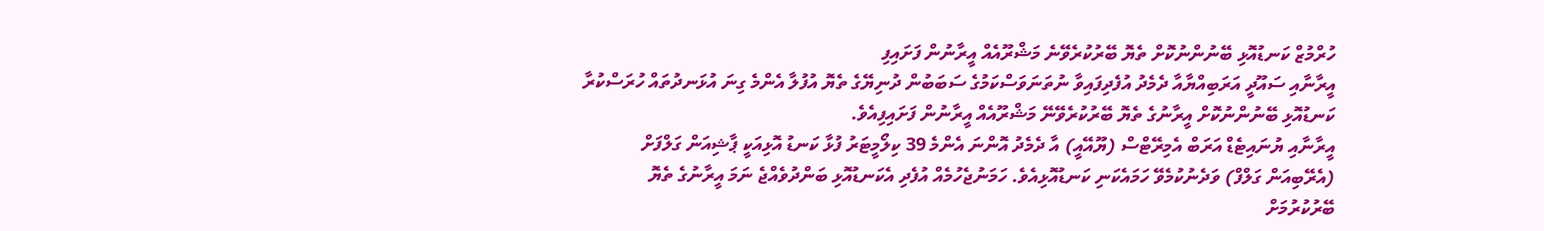ހުރްމުޒް ކަނޑުއޮޅި ބޭނުންނުކޮށް ތެޔޮ ބޭރުކުރެވޭނެ މަޝްރޫއެއް އީރާނުން ފަށައިފި
އީރާނާއި ސައޫދީ އަރަބިއްޔާއާ ދެމެދު އުފެދިފައިވާ ނުތަނަވަސްކަމުގެ ސަބަބުން ދުނިޔޭގެ ތެޔޮ އުފުލާ އެންމެ ގިނަ އުޅަނދުތައް ހުރަސްކުރާ ކަނޑުއޮޅި ބޭނުންނުކޮށް އީރާނުގެ ތެޔޮ ބޭރުކުރެވޭނޭ މަޝްރޫއެއް އީރާނުން ފަށައިފިއެވެ.
އީރާނާއި ޔުނައިޓެޑް އަރަބް އެމިރޭޓްސް (ޔޫއޭއީ) އާ ދެމެދު އޮންނަ އެންމެ 39 ކިލޯމީޓަރު ފުޅާ ކަނޑު އޮޅިއަކީ ޕާޝިއަން ގަލްފަށް (އެރޭބިއަން ގަލްފް) ވަދެނުކުމެވޭ ހަމައެކަނި ކަނޑުއޮޅިއެވެ. ހަމަނުޖެހުމެއް އުފެދި އެކަނޑުއޮޅި ބަންދުވެއްޖެ ނަމަ އީރާނުގެ ތެޔޮ ބޭރުކުރުމަށް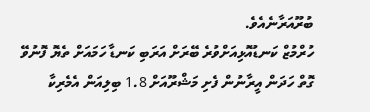ބުރޫއަރާނެއެވެ.
ހުރްމުޒް ކަނޑުއޮޅިއަށްވުރެ ބޭރަށް އަރަބި ކަނޑާ ހަމައަށް ތެޔޮ ފޮނުވޭ ގޮތް ހަދަން އީރާނުން ފެށި މަޝްރޫއަށް 1.8 ބިލިއަން އެމެރިކާ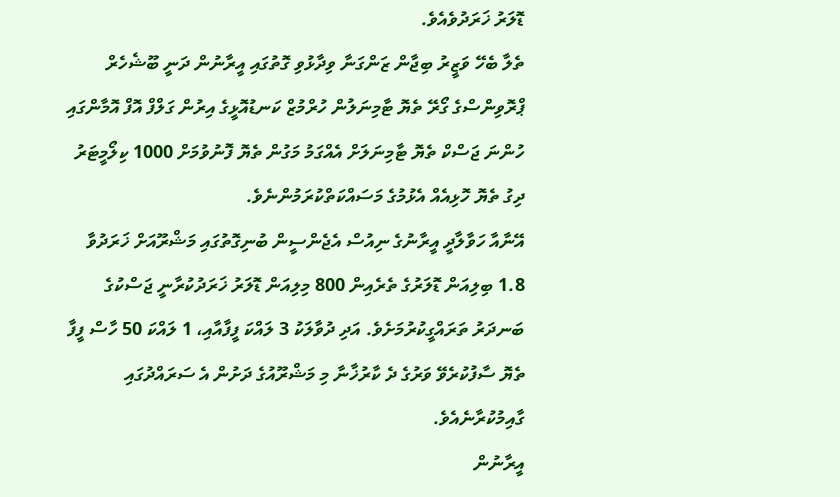ޑޮލަރު ޚަރަދުވެއެވެ.
ތެލާ ބެހޭ ވަޒީރު ބިޖާން ޒަންގަނާ ވިދާޅުވި ގޮތުގައި އީރާނުން ދަނީ ބޫޝެހެރް ޕްރޮވިންސްގެ ގޯރޭ ތެޔޮ ޓާމިނަލުން ހުރްމުޒް ކަނޑުއޮޅީގެ އިރުން ގަލްފް އޮފް އޮމާންގައި ހުންނަ ޖަސްކް ތެޔޮ ޓާމިނަލަށް އެއްގަމު މަގުން ތެޔޮ ފޮނުވުމަށް 1000 ކިލޯމީޓަރު ދިގު ތެޔޮ ހޮޅިއެއް އެޅުމުގެ މަސައްކަތްކުރަމުންނެވެ.
އޭނާއާ ހަވާލާދީ އީރާނުގެ ނިއުސް އެޖެންސީން ބުނިގޮތުގައި މަޝްރޫއަށް ޚަރަދުވާ 1.8 ބިލިއަން ޑޮލަރުގެ ތެރެއިން 800 މިލިއަން ޑޮލަރު ޚަރަދުކުރާނީ ޖަސްކުގެ ބަނދަރު ތަރައްގީކުރުމަށެވެ. އަދި ދުވާލަކު 3 ލައްކަ ފީފާއާއި، 1 ލައްކަ 50 ހާސް ފީފާ ތެޔޮ ސާފުކުރެވޭ ވަރުގެ ދެ ކާރުޚާނާ މި މަޝްރޫއުގެ ދަށުން އެ ސަރައްދުގައި ގާއިމުކުރާނެއެވެ.
އީރާނުން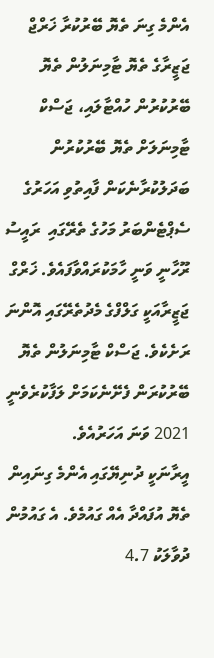އެންމެ ގިނަ ތެޔޮ ބޭރުކުރާ ޚަރްޖް ޖަޒީރާގެ ތެޔޮ ޓާމިނަލުން ތެޔޮ ބޭރުކުރުން ހުއްޓާލައި، ޖަސްކް ޓާމިނަލަށް ތެޔޮ ބޭރުކުރުން ބަދަލުކުރާނެކަން ފާއިތުވި އަހަރުގެ ސެޕްޓެންބަރު މަހުގެ ތެރޭގައި  ރައީސު ރޫހާނީ ވަނީ ހާމަކުރައްވާފައެވެ. ޚަރްގް ޖަޒީރާއަކީ ގަލްފްގެ މެދުތެރޭގައި އޮންނަ ރަށެކެވެ. ޖަސްކް ޓާމިނަލުން ތެޔޮ ބޭރުކުރަން ފެށޭނެކަމަށް ލަފާކުރެވެނީ 2021 ވަނަ އަހަރުއެވެ.
އީރާނަކީ ދުނިޔޭގައި އެންމެ ގިނައިން ތެޔޮ އުފައްދާ އެއް ގައުމެވެ. އެ ގައުމުން ދުވާލަކު 4.7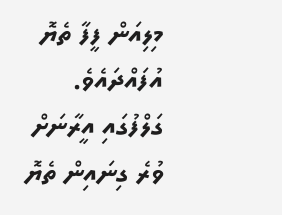މިލިއަން ފީފާ ތެޔޮ އުފައްދައެވެ. ގަލްފުގައި އީރާނަށް ވުރެ ގިނައިން ތެޔޮ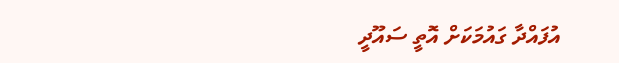އުފައްދާ ގައުމަކަށް އޮތީ ސައޫދީ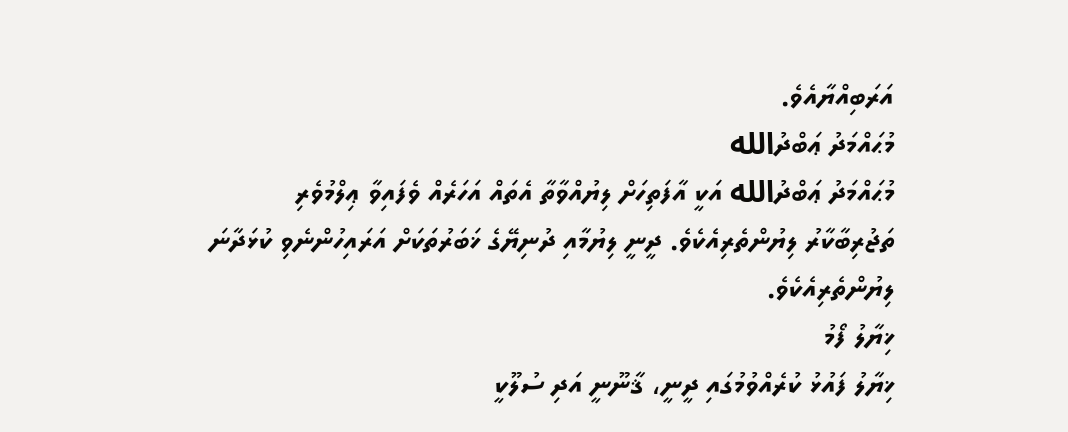އަރަބިއްޔާއެވެ.
މުޙައްމަދު ޢަބްދުالله
މުޙައްމަދު ޢަބްދުالله އަކީ އާފަތިހަށް ލިޔުއްވާތާ އެތައް އަހަރެއް ވެފައިވާ ޢިލްމުވެރި ތަޖުރިބާކާރު ލިޔުންތެރިއެކެވެ. ދީނީ ލިޔުމާއި ދުނިޔޭގެ ޚަބަރުތަކަށް އަރައިހުންނެވި ކުޅަދާނަ ލިޔުންތެރިއެކެވެ.
ޚިޔާލު ފޯމު
ޚިޔާލު ފައުޅު ކުރެއްވުމުގައި ދީނީ، ޤާނޫނީ އަދި ސުލޫކީ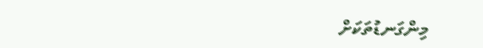މިންގަނޑުތަކަށް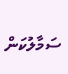ސަމާލުކަން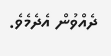ދެއްވުން އެދެމެވެ.